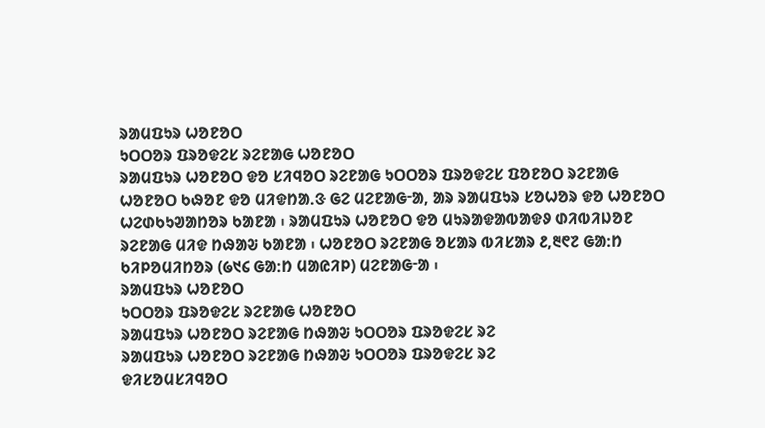ᱨᱟᱢᱯᱩᱨ ᱦᱚᱱᱚᱛ
ᱩᱛᱛᱚᱨ ᱯᱨᱚᱫᱮᱥ ᱨᱮᱱᱟᱜ ᱦᱚᱱᱚᱛ
ᱨᱟᱢᱯᱩᱨ ᱦᱚᱱᱚᱛ ᱫᱚ ᱥᱤᱧᱚᱛ ᱨᱮᱱᱟᱜ ᱩᱛᱛᱚᱨ ᱯᱨᱚᱫᱮᱥ ᱯᱚᱱᱚᱛ ᱨᱮᱱᱟᱜ ᱦᱚᱱᱚᱛ ᱠᱷᱚᱱ ᱫᱚ ᱢᱤᱫᱴᱟᱹᱝ ᱜᱮ ᱢᱮᱱᱟᱜᱼᱟ, ᱟᱨ ᱨᱟᱢᱯᱩᱨ ᱥᱚᱦᱚᱨ ᱫᱚ ᱦᱚᱱᱚᱛ ᱦᱮᱰᱠᱩᱣᱟᱴᱚᱨ ᱠᱟᱱᱟ ᱾ ᱨᱟᱢᱯᱩᱨ ᱦᱚᱱᱚᱛ ᱫᱚ ᱢᱩᱨᱟᱫᱟᱵᱟᱫᱽ ᱰᱤᱵᱤᱡᱚᱱ ᱨᱮᱱᱟᱜ ᱢᱤᱫ ᱴᱷᱟᱶ ᱠᱟᱱᱟ ᱾ ᱦᱚᱱᱚᱛ ᱨᱮᱱᱟᱜ ᱚᱥᱟᱨ ᱵᱤᱥᱟᱨ ᱒,᱓᱖᱗ ᱜᱟᱺᱴ ᱠᱤᱞᱚᱢᱤᱴᱚᱨ (᱙᱑᱔ ᱜᱟᱺᱴ ᱢᱟᱭᱤᱞ) ᱢᱮᱱᱟᱜᱼᱟ ᱾
ᱨᱟᱢᱯᱩᱨ ᱦᱚᱱᱚᱛ
ᱩᱛᱛᱚᱨ ᱯᱨᱚᱫᱮᱥ ᱨᱮᱱᱟᱜ ᱦᱚᱱᱚᱛ
ᱨᱟᱢᱯᱩᱨ ᱦᱚᱱᱚᱛ ᱨᱮᱱᱟᱜ ᱴᱷᱟᱶ ᱩᱛᱛᱚᱨ ᱯᱨᱚᱫᱮᱥ ᱨᱮ
ᱨᱟᱢᱯᱩᱨ ᱦᱚᱱᱚᱛ ᱨᱮᱱᱟᱜ ᱴᱷᱟᱶ ᱩᱛᱛᱚᱨ ᱯᱨᱚᱫᱮᱥ ᱨᱮ
ᱫᱤᱥᱚᱢᱥᱤᱧᱚᱛ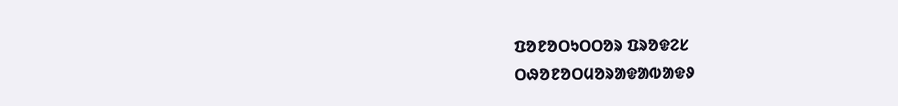ᱯᱚᱱᱚᱛᱩᱛᱛᱚᱨ ᱯᱨᱚᱫᱮᱥ
ᱛᱷᱚᱱᱚᱛᱢᱚᱨᱟᱫᱟᱵᱟᱫᱽ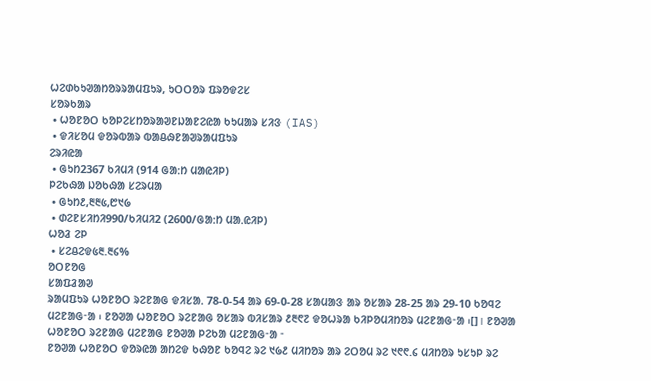ᱦᱮᱰᱠᱩᱣᱟᱴᱚᱨᱨᱟᱢᱯᱩᱨ, ᱩᱛᱛᱚᱨ ᱯᱨᱚᱫᱮᱥ
ᱥᱚᱨᱠᱟᱨ
 • ᱦᱚᱱᱚᱛ ᱠᱚᱞᱮᱥᱴᱚᱨᱟᱣᱱᱡᱟᱱᱮᱭᱟ ᱠᱩᱢᱟᱨ ᱥᱤᱝ (IAS)
 • ᱫᱤᱥᱚᱢ ᱫᱚᱨᱵᱟᱨ ᱵᱟᱪᱷᱱᱟᱣᱨᱟᱢᱯᱩᱨ
ᱮᱨᱤᱭᱟ
 • ᱜᱩᱴ2367 ᱠᱤᱢᱤ (914 ᱜᱟᱺᱴ ᱢᱟᱭᱤᱞ)
ᱞᱮᱠᱷᱟ ᱡᱚᱠᱷᱟ ᱥᱮᱨᱢᱟ
 • ᱜᱩᱴ᱒,᱓᱓᱕,᱘᱑᱙
 • ᱰᱮᱱᱥᱤᱴᱤ990/ᱠᱤᱢᱤ2 (2600/ᱜᱟᱺᱴ ᱢᱟᱹᱭᱤᱞ)
ᱦᱚᱲ ᱮᱞ
 • ᱥᱮᱪᱮᱫ᱕᱓.᱓᱔%
ᱚᱛᱱᱚᱜ
ᱥᱟᱯᱲᱟᱣ
ᱨᱟᱢᱯᱩᱨ ᱦᱚᱱᱚᱛ ᱨᱮᱱᱟᱜ ᱫᱤᱥᱟᱹ 78-0-54 ᱟᱨ 69-0-28 ᱥᱟᱢᱟᱝ ᱟᱨ ᱚᱥᱟᱨ 28-25 ᱟᱨ 29-10 ᱠᱚᱧᱮ ᱢᱮᱱᱟᱜᱼᱟ ᱾ ᱱᱚᱣᱟ ᱦᱚᱱᱚᱛ ᱨᱮᱱᱟᱜ ᱚᱥᱟᱨ ᱵᱤᱥᱟᱨ ᱒᱓᱖᱗ ᱫᱚᱦᱨᱟ ᱠᱤᱞᱚᱢᱤᱴᱚᱨ ᱢᱮᱱᱟᱜᱼᱟ ᱾[]। ᱱᱚᱣᱟ ᱦᱚᱱᱚᱛ ᱨᱮᱱᱟᱜ ᱢᱮᱱᱟᱜ ᱱᱚᱣᱟ ᱞᱮᱠᱟ ᱢᱮᱱᱟᱜᱼᱟ ᱼ
ᱱᱚᱣᱟ ᱦᱚᱱᱚᱛ ᱫᱚᱨᱭᱟ ᱟᱴᱮᱫ ᱠᱷᱚᱱ ᱠᱚᱧᱮ ᱨᱮ ᱑᱙᱒ ᱢᱤᱴᱚᱨ ᱟᱨ ᱮᱛᱚᱢ ᱨᱮ ᱑᱖᱖.᱔ ᱢᱤᱴᱚᱨ ᱩᱥᱩᱞ ᱨᱮ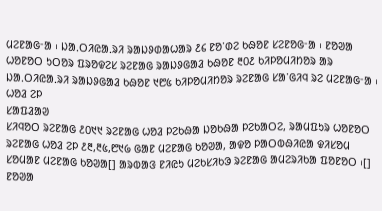ᱢᱮᱱᱟᱜᱼᱟ ᱾ ᱡᱟᱹᱛᱤᱭᱟᱹᱨᱤ ᱨᱟᱡᱽᱰᱟᱦᱟᱨ ᱒᱔ ᱱᱚᱸᱰᱮ ᱠᱷᱚᱱ ᱥᱮᱱᱚᱜᱼᱟ ᱾ ᱱᱚᱣᱟ ᱦᱚᱱᱚᱛ ᱩᱛᱚᱨ ᱯᱨᱚᱫᱮᱥ ᱨᱮᱱᱟᱜ ᱨᱟᱡᱽᱜᱟᱲ ᱠᱷᱚᱱ ᱓᱐᱒ ᱠᱤᱞᱚᱢᱤᱴᱚᱨ ᱟᱨ ᱡᱟᱹᱛᱤᱭᱟᱹᱨᱤ ᱨᱟᱡᱽᱜᱟᱲ ᱠᱷᱚᱱ ᱑᱘᱕ ᱠᱤᱞᱚᱢᱤᱴᱚᱨ ᱨᱮᱱᱟᱜ ᱥᱟᱸᱜᱤᱧ ᱨᱮ ᱢᱮᱱᱟᱜᱼᱟ ᱾
ᱦᱚᱲ ᱮᱞ
ᱥᱟᱯᱲᱟᱣ
ᱥᱤᱧᱚᱛ ᱨᱮᱱᱟᱜ ᱒᱐᱑᱑ ᱨᱮᱱᱟᱜ ᱦᱚᱲ ᱞᱮᱠᱷᱟ ᱡᱚᱠᱷᱟ ᱞᱮᱠᱟᱛᱮ, ᱨᱟᱢᱯᱩᱨ ᱦᱚᱱᱚᱛ ᱨᱮᱱᱟᱜ ᱦᱚᱲ ᱮᱞ ᱒᱓,᱓᱕,᱘᱑᱙ ᱜᱟᱱ ᱢᱮᱱᱟᱜ ᱠᱚᱣᱟ, ᱟᱫᱚ ᱞᱟᱛᱵᱷᱤᱭᱟ ᱫᱤᱥᱚᱢ ᱥᱚᱢᱟᱱ ᱢᱮᱱᱟᱜ ᱠᱚᱣᱟ[] ᱟᱨᱵᱟᱝ ᱱᱤᱭᱩ ᱢᱮᱠᱥᱤᱠᱳ ᱨᱮᱱᱟᱜ ᱟᱢᱮᱨᱤᱠᱟ ᱯᱚᱱᱚᱛ ᱾[] ᱱᱚᱣᱟ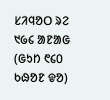ᱥᱤᱧᱚᱛ ᱨᱮ ᱑᱙᱔ ᱟᱱᱟᱜ (ᱜᱩᱴ ᱖᱔᱐ ᱠᱷᱚᱱ ᱫᱚ)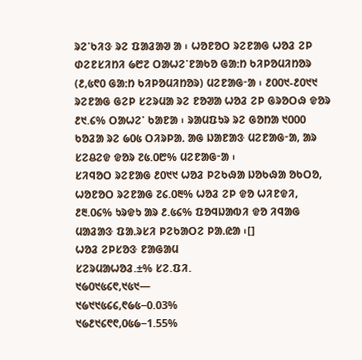ᱨᱮᱸᱠᱤᱝ ᱨᱮ ᱯᱟᱲᱟᱣ ᱟ ᱾ ᱦᱚᱱᱚᱛ ᱨᱮᱱᱟᱜ ᱦᱚᱲ ᱮᱞ ᱰᱮᱱᱥᱤᱴᱤ ᱙᱘᱗ ᱛᱟᱦᱮᱸᱱᱟᱠᱚ ᱜᱟᱺᱴ ᱠᱤᱞᱚᱢᱤᱴᱚᱨ (᱒,᱕᱖᱐ ᱜᱟᱺᱴ ᱠᱤᱞᱚᱢᱤᱴᱚᱨ) ᱢᱮᱱᱟᱜᱼᱟ ᱾ ᱒᱐᱐᱑-᱒᱐᱑᱑ ᱨᱮᱱᱟᱜ ᱜᱮᱞ ᱥᱮᱨᱢᱟ ᱨᱮ ᱱᱚᱣᱟ ᱦᱚᱲ ᱮᱞ ᱜᱨᱚᱛᱷ ᱫᱚᱨ ᱒᱑.᱔% ᱛᱟᱦᱮᱸ ᱠᱟᱱᱟ ᱾ ᱨᱟᱢᱯᱩᱨ ᱨᱮ ᱜᱚᱴᱟ ᱑᱐᱐᱐ ᱠᱚᱲᱟ ᱨᱮ ᱙᱐᱕ ᱛᱤᱨᱞᱟᱹ ᱟᱜ ᱡᱟᱱᱟᱝ ᱢᱮᱱᱟᱜᱼᱟ, ᱟᱨ ᱥᱮᱪᱮᱫ ᱫᱚᱨ ᱗᱕.᱐᱘% ᱢᱮᱱᱟᱜᱼᱟ ᱾
ᱥᱤᱧᱚᱛ ᱨᱮᱱᱟᱜ ᱒᱐᱑᱑ ᱦᱚᱲ ᱞᱮᱠᱷᱟ ᱡᱚᱠᱷᱟ ᱚᱠᱛᱚ, ᱦᱚᱱᱚᱛ ᱨᱮᱱᱟᱜ ᱗᱔.᱐᱓% ᱦᱚᱲ ᱮᱞ ᱫᱚ ᱦᱤᱱᱫᱤ, ᱒᱓.᱐᱔% ᱩᱨᱫᱩ ᱟᱨ ᱒.᱕᱔% ᱯᱚᱧᱡᱟᱵᱤ ᱫᱚ ᱤᱧᱟᱜ ᱢᱟᱲᱟᱝ ᱯᱟᱹᱨᱥᱤ ᱞᱮᱠᱟᱛᱮ ᱞᱟᱹᱭᱟ ᱾[]
ᱦᱚᱲ ᱮᱞᱥᱚᱝ ᱱᱟᱜᱟᱢ
ᱥᱮᱨᱢᱟᱦᱚᱲ.±% ᱥᱮ.ᱯᱤ.
᱑᱙᱐᱑᱕᱔᱖,᱑᱕᱑—
᱑᱙᱑᱑᱕᱔᱔,᱖᱙᱕−0.03%
᱑᱙᱒᱑᱔᱖᱖,᱐᱕᱙−1.55%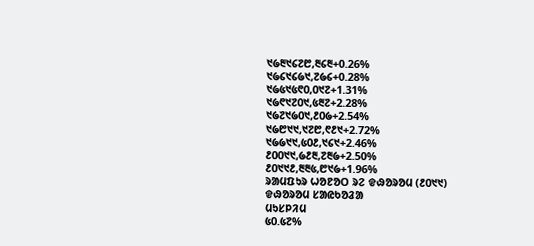᱑᱙᱓᱑᱔᱗᱘,᱓᱔᱓+0.26%
᱑᱙᱔᱑᱔᱙᱑,᱗᱙᱔+0.28%
᱑᱙᱕᱑᱕᱖᱐,᱐᱑᱗+1.31%
᱑᱙᱖᱑᱗᱐᱑,᱕᱓᱗+2.28%
᱑᱙᱗᱑᱙᱐᱑,᱒᱐᱙+2.54%
᱑᱙᱘᱑᱑,᱑᱗᱘,᱖᱒᱑+2.72%
᱑᱙᱙᱑᱑,᱕᱐᱒,᱑᱔᱑+2.46%
᱒᱐᱐᱑᱑,᱙᱒᱓,᱗᱓᱙+2.50%
᱒᱐᱑᱑᱒,᱓᱓᱕,᱘᱑᱙+1.96%
ᱨᱟᱢᱯᱩᱨ ᱦᱚᱱᱚᱛ ᱨᱮ ᱫᱷᱚᱨᱚᱢ (᱒᱐᱑᱑)
ᱫᱷᱚᱨᱚᱢ ᱥᱟᱭᱠᱚᱲᱟ
ᱢᱩᱥᱞᱤᱢ
᱕᱐.᱕᱗%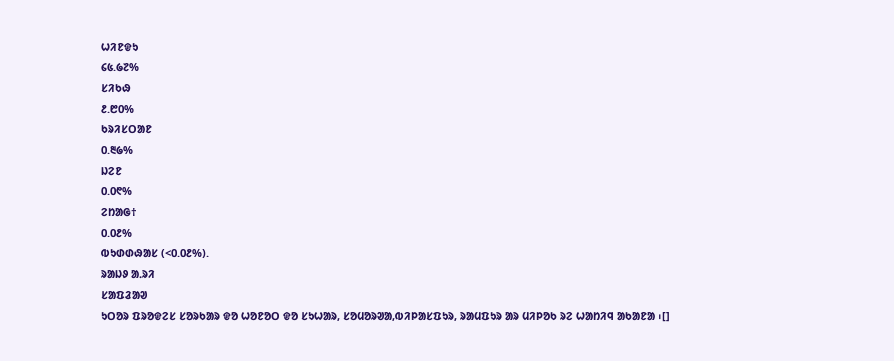ᱦᱤᱱᱫᱩ
᱔᱕.᱙᱗%
ᱥᱤᱠᱷ
᱒.᱘᱐%
ᱠᱨᱤᱥᱛᱟᱱ
᱐.᱓᱙%
ᱡᱮᱱ
᱐.᱐᱖%
ᱮᱴᱟᱜ†
᱐.᱐᱒%
ᱵᱩᱰᱰᱷᱟᱥ (<᱐.᱐᱒%).
ᱨᱟᱡᱽ ᱟᱹᱨᱤ
ᱥᱟᱯᱲᱟᱣ
ᱩᱛᱚᱨ ᱯᱨᱚᱫᱮᱥ ᱥᱚᱨᱠᱟᱨ ᱫᱚ ᱦᱚᱱᱚᱛ ᱫᱚ ᱥᱩᱦᱟᱨ, ᱥᱚᱢᱚᱨᱣᱟ,ᱵᱤᱞᱟᱥᱯᱩᱨ, ᱨᱟᱢᱯᱩᱨ ᱟᱨ ᱢᱤᱞᱚᱠ ᱨᱮ ᱦᱟᱴᱤᱧ ᱟᱠᱟᱱᱟ ᱾[]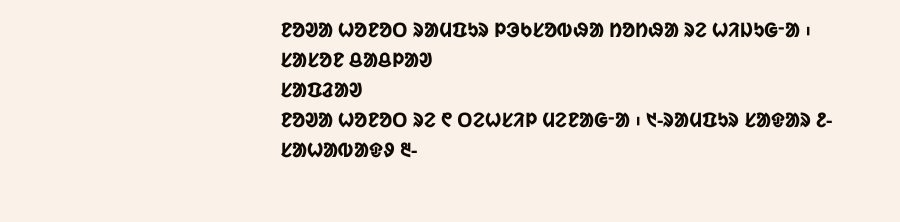ᱱᱚᱣᱟ ᱦᱚᱱᱚᱛ ᱨᱟᱢᱯᱩᱨ ᱞᱳᱠᱥᱚᱵᱷᱟ ᱴᱚᱴᱷᱟ ᱨᱮ ᱦᱤᱡᱩᱜᱼᱟ ᱾
ᱥᱟᱥᱚᱱ ᱪᱟᱪᱞᱟᱣ
ᱥᱟᱯᱲᱟᱣ
ᱱᱚᱣᱟ ᱦᱚᱱᱚᱛ ᱨᱮ ᱖ ᱛᱮᱦᱥᱤᱞ ᱢᱮᱱᱟᱜᱼᱟ ᱾ ᱑-ᱨᱟᱢᱯᱩᱨ ᱥᱟᱫᱟᱨ ᱒-ᱥᱟᱦᱟᱵᱟᱫᱽ ᱓-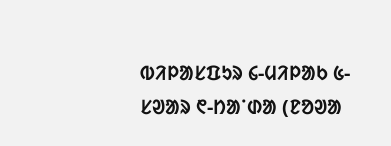ᱵᱤᱞᱟᱥᱯᱩᱨ ᱔-ᱢᱤᱞᱟᱠ ᱕-ᱥᱣᱟᱨ ᱖-ᱴᱟᱸᱰᱟ (ᱱᱚᱣᱟ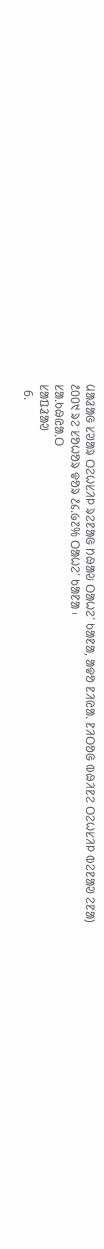ᱢᱟᱲᱟᱜ ᱥᱣᱟᱨ ᱛᱮᱦᱥᱤᱞ ᱨᱮᱱᱟᱜ ᱴᱷᱟᱶ ᱛᱟᱦᱮᱸ ᱠᱟᱱᱟ, ᱟᱫᱚ ᱱᱤᱭᱟᱹ ᱱᱤᱛᱚᱜ ᱵᱷᱤᱱᱮ ᱛᱮᱦᱥᱤᱞ ᱵᱮᱱᱟᱣ ᱮᱱᱟ)
᱒᱐᱐᱑ ᱨᱮ ᱥᱚᱦᱚᱨ ᱫᱚᱨ ᱒᱔.᱙᱗% ᱛᱟᱦᱮᱸ ᱠᱟᱱᱟ ᱾
ᱥᱟᱹᱠᱷᱭᱟᱹᱛ
ᱥᱟᱯᱲᱟᱣ
  6.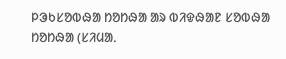ᱞᱳᱠᱥᱚᱵᱷᱟ ᱴᱚᱴᱷᱟ ᱟᱨ ᱵᱤᱫᱷᱟᱱ ᱥᱚᱵᱷᱟ ᱴᱚᱴᱷᱟ (ᱥᱤᱢᱟᱹ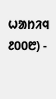ᱦᱟᱴᱤᱧ ᱒᱐᱐᱘) -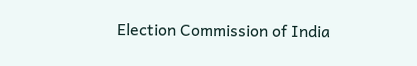Election Commission of India